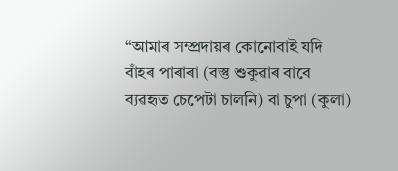“আমাৰ সম্প্ৰদায়ৰ কোনোবাই যদি বাঁহৰ পাৰাৰা (বস্তু শুকুৱাৰ বাবে ব্যৱহৃত চেপেটা চালনি) বা চুপা (কুলা)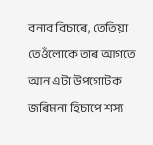বনাব বিচাৰে, তেতিয়া তেওঁলোকে তাৰ আগতে আন এটা উপগোটক জৰিমনা হিচাপে শস্য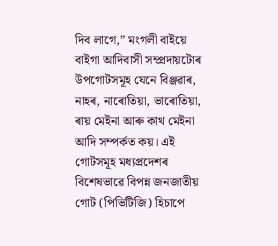দিব লাগে,” মংগলী বাইয়ে বাইগা আদিবাসী সম্প্ৰদায়টোৰ উপগোটসমূহ যেনে বিঞ্জৱাৰ, নাহৰ, নাৰোতিয়া, ভাৰোতিয়া, ৰায় মেইনা আৰু কাথ মেইনা আদি সম্পৰ্কত কয়। এই গোটসমূহ মধ্যপ্ৰদেশৰ বিশেষভাৱে বিপন্ন জনজাতীয় গোট (পিভিটিজি) হিচাপে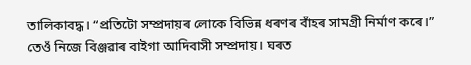তালিকাবদ্ধ। “প্ৰতিটো সম্প্ৰদায়ৰ লোকে বিভিন্ন ধৰণৰ বাঁহৰ সামগ্ৰী নিৰ্মাণ কৰে।”
তেওঁ নিজে বিঞ্জৱাৰ বাইগা আদিবাসী সম্প্ৰদায়। ঘৰত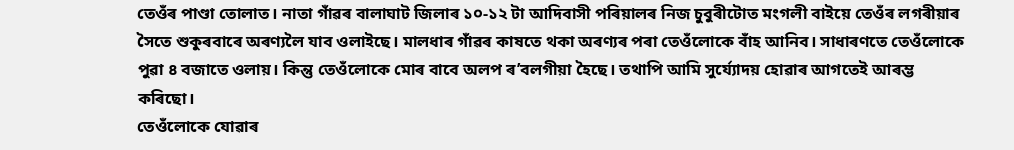তেওঁৰ পাণ্ডা তোলাত। নাতা গাঁৱৰ বালাঘাট জিলাৰ ১০-১২ টা আদিবাসী পৰিয়ালৰ নিজ চুবুৰীটোত মংগলী বাইয়ে তেওঁৰ লগৰীয়াৰ সৈতে শুকুৰবাৰে অৰণ্যলৈ যাব ওলাইছে। মালধাৰ গাঁৱৰ কাষতে থকা অৰণ্যৰ পৰা তেওঁলোকে বাঁহ আনিব। সাধাৰণতে তেওঁলোকে পুৱা ৪ বজাতে ওলায়। কিন্তু তেওঁলোকে মোৰ বাবে অলপ ৰ’বলগীয়া হৈছে। তথাপি আমি সুৰ্য্যোদয় হোৱাৰ আগতেই আৰম্ভ কৰিছো।
তেওঁলোকে যোৱাৰ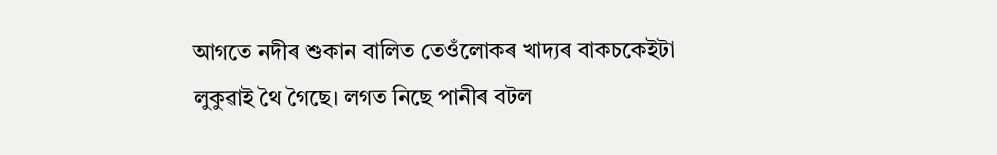আগতে নদীৰ শুকান বালিত তেওঁলোকৰ খাদ্যৰ বাকচকেইটা লুকুৱাই থৈ গৈছে। লগত নিছে পানীৰ বটল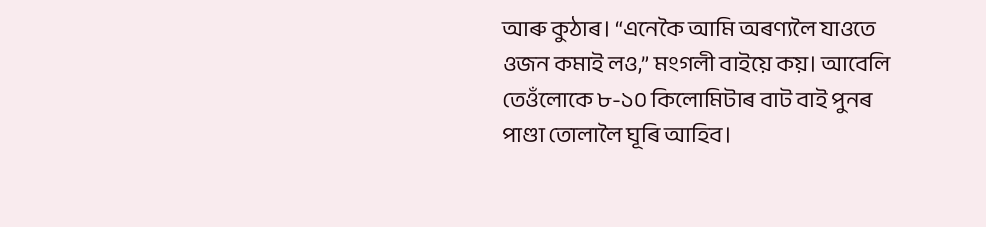আৰু কুঠাৰ। “এনেকৈ আমি অৰণ্যলৈ যাওতে ওজন কমাই লও,” মংগলী বাইয়ে কয়। আবেলি তেওঁলোকে ৮-১০ কিলোমিটাৰ বাট বাই পুনৰ পাণ্ডা তোলালৈ ঘূৰি আহিব।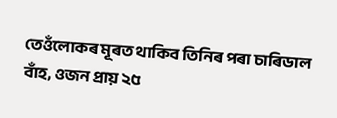তেওঁলোকৰ মূৰত থাকিব তিনিৰ পৰা চাৰিডাল বাঁহ, ওজন প্ৰায় ২৫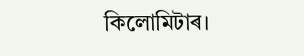কিলোমিটাৰ।